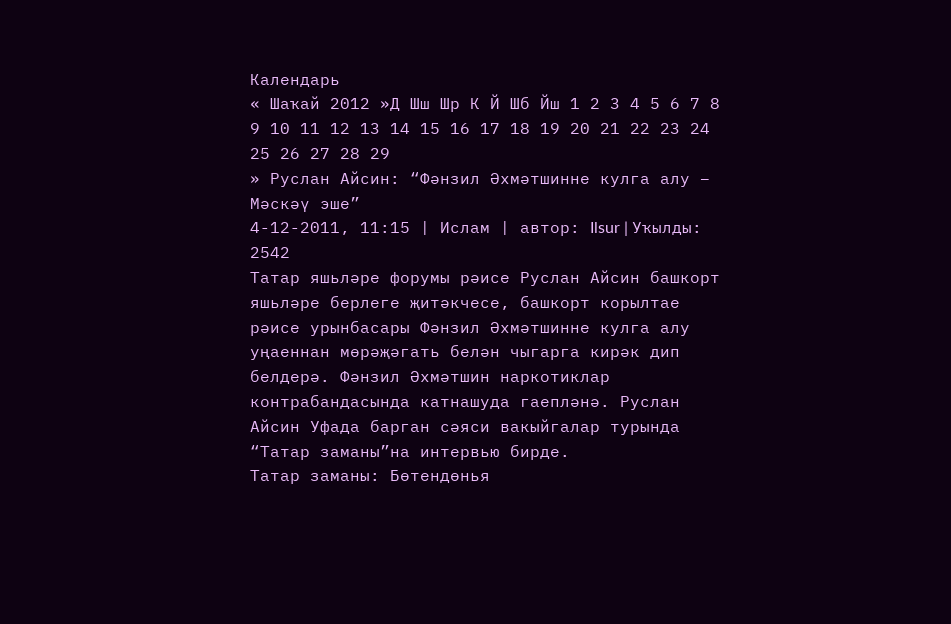Календарь
« Шаҡай 2012 »Д Шш Шр К Й Шб Йш 1 2 3 4 5 6 7 8 9 10 11 12 13 14 15 16 17 18 19 20 21 22 23 24 25 26 27 28 29
» Руслан Айсин: “Фәнзил Әхмәтшинне кулга алу – Мәскәү эше”
4-12-2011, 11:15 | Ислам | автор: Ilsur | Уҡылды: 2542
Татар яшьләре форумы рәисе Руслан Айсин башкорт яшьләре берлеге җитәкчесе, башкорт корылтае рәисе урынбасары Фәнзил Әхмәтшинне кулга алу уңаеннан мөрәҗәгать белән чыгарга кирәк дип белдерә. Фәнзил Әхмәтшин наркотиклар контрабандасында катнашуда гаепләнә. Руслан Айсин Уфада барган сәяси вакыйгалар турында “Татар заманы”на интервью бирде.
Татар заманы: Бөтендөнья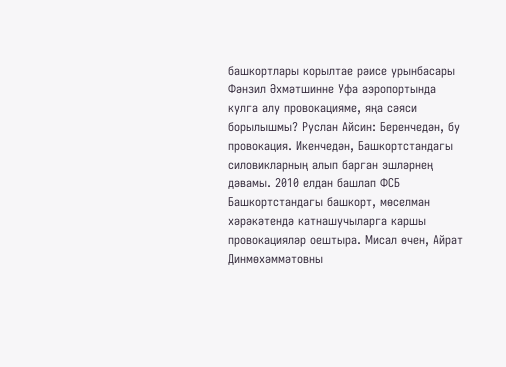башкортлары корылтае рәисе урынбасары Фәнзил Әхмәтшинне Уфа аэропортында кулга алу провокацияме, яңа сәяси борылышмы? Руслан Айсин: Беренчедән, бу провокация. Икенчедән, Башкортстандагы силовикларның алып барган эшләрнең дәвамы. 2010 елдан башлап ФСБ Башкортстандагы башкорт, мөселман хәрәкәтендә катнашучыларга каршы провокацияләр оештыра. Мисал өчен, Айрат Динмөхәммәтовны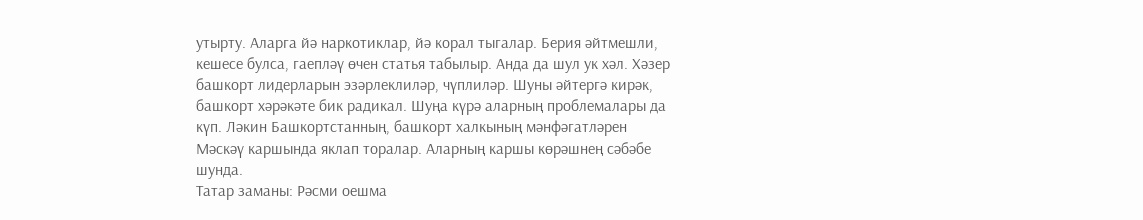утырту. Аларга йә наркотиклар, йә корал тыгалар. Берия әйтмешли, кешесе булса, гаепләү өчен статья табылыр. Анда да шул ук хәл. Хәзер башкорт лидерларын эзәрлеклиләр, чүплиләр. Шуны әйтергә кирәк, башкорт хәрәкәте бик радикал. Шуңа күрә аларның проблемалары да күп. Ләкин Башкортстанның, башкорт халкының мәнфәгатләрен Мәскәү каршында яклап торалар. Аларның каршы көрәшнең сәбәбе шунда.
Татар заманы: Рәсми оешма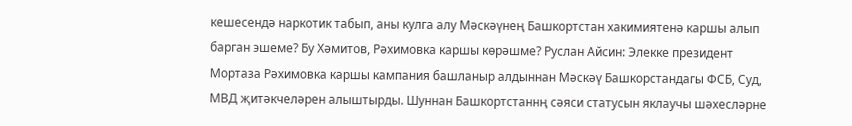кешесендә наркотик табып, аны кулга алу Мәскәүнең Башкортстан хакимиятенә каршы алып барган эшеме? Бу Хәмитов, Рәхимовка каршы көрәшме? Руслан Айсин: Элекке президент Мортаза Рәхимовка каршы кампания башланыр алдыннан Мәскәү Башкорстандагы ФСБ, Суд, МВД җитәкчеләрен алыштырды. Шуннан Башкортстаннң сәяси статусын яклаучы шәхесләрне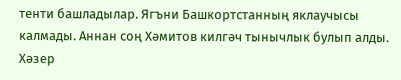тенти башладылар. Ягъни Башкортстанның яклаучысы калмады. Аннан соң Хәмитов килгәч тынычлык булып алды. Хәзер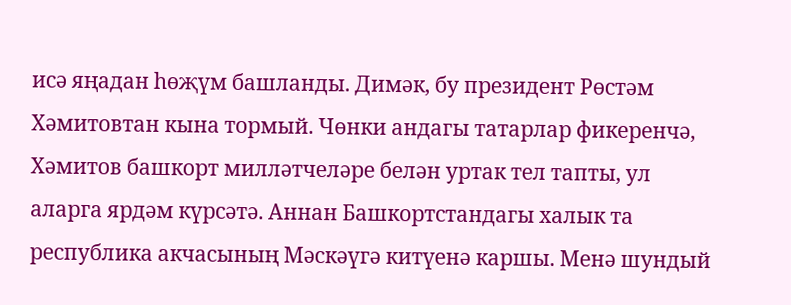исә яңадан һөҗүм башланды. Димәк, бу президент Рөстәм Хәмитовтан кына тормый. Чөнки андагы татарлар фикеренчә, Хәмитов башкорт милләтчеләре белән уртак тел тапты, ул аларга ярдәм күрсәтә. Аннан Башкортстандагы халык та республика акчасының Мәскәүгә китүенә каршы. Менә шундый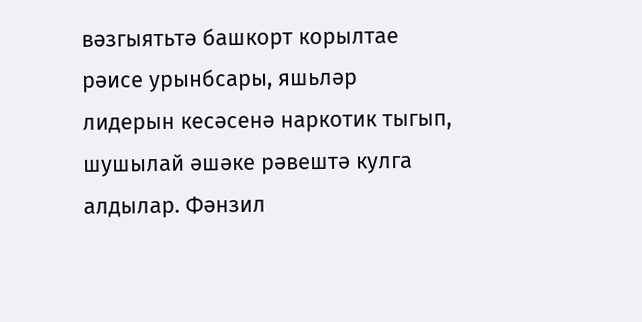вәзгыятьтә башкорт корылтае рәисе урынбсары, яшьләр лидерын кесәсенә наркотик тыгып, шушылай әшәке рәвештә кулга алдылар. Фәнзил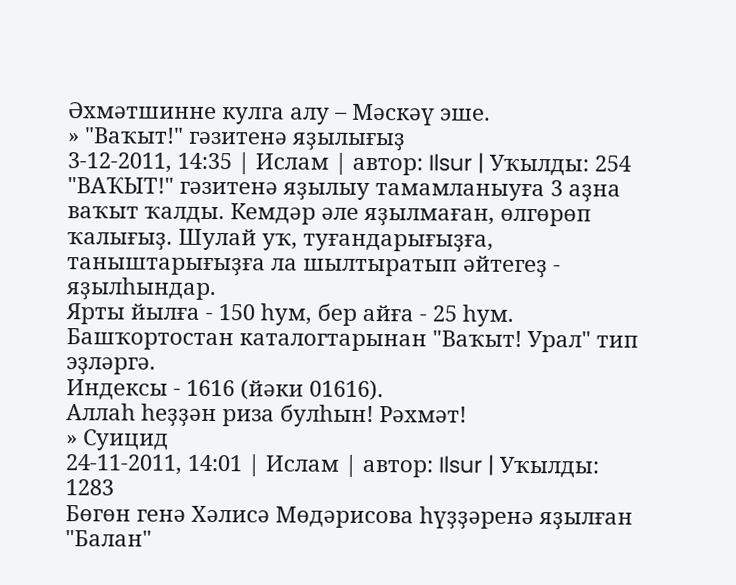Әхмәтшинне кулга алу – Мәскәү эше.
» "Ваҡыт!" гәзитенә яҙылығыҙ
3-12-2011, 14:35 | Ислам | автор: Ilsur | Уҡылды: 254
"ВАҠЫТ!" гәзитенә яҙылыу тамамланыуға 3 аҙна ваҡыт ҡалды. Кемдәр әле яҙылмаған, өлгөрөп ҡалығыҙ. Шулай уҡ, туғандарығыҙға, таныштарығыҙға ла шылтыратып әйтегеҙ - яҙылһындар.
Ярты йылға - 150 һум, бер айға - 25 һум.
Башҡортостан каталогтарынан "Ваҡыт! Урал" тип эҙләргә.
Индексы - 1616 (йәки 01616).
Аллаһ һеҙҙән риза булһын! Рәхмәт!
» Суицид
24-11-2011, 14:01 | Ислам | автор: Ilsur | Уҡылды: 1283
Бөгөн генә Хәлисә Мөдәрисова һүҙҙәренә яҙылған "Балан"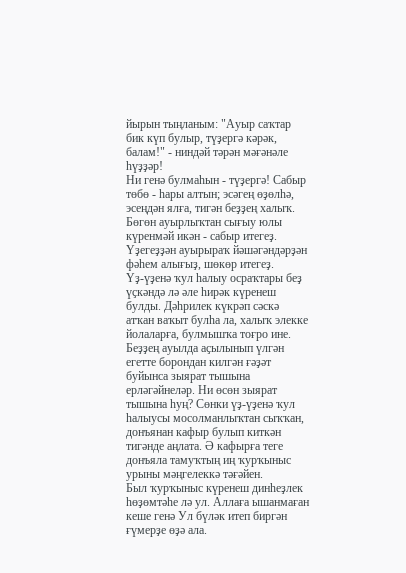йырын тыңланым: "Ауыр саҡтар бик күп булыр, түҙергә кәрәк, балам!" - ниндәй тәрән мәғәнәле һүҙҙәр!
Ни генә булмаһын - түҙергә! Сабыр төбө - һары алтын; эсәгең өҙөлһә, эсеңдән ялға, тигән беҙҙең халыҡ. Бөгөн ауырлыҡтан сығыу юлы күренмәй икән - сабыр итегеҙ. Үҙегеҙҙән ауырыраҡ йәшәгәндәрҙән фәһем алығыҙ, шөкөр итегеҙ.
Үҙ-үҙенә ҡул һалыу осраҡтары беҙ үҫкәндә лә әле һирәк күренеш булды. Дәһрилек күкрәп сәскә атҡан ваҡыт булһа ла, халыҡ элекке йолаларға, булмышҡа тоғро ине. Беҙҙең ауылда аҫылынып үлгән егетте борондан килгән ғәҙәт буйынса зыярат тышына ерләгәйнеләр. Ни өсөн зыярат тышына һуң? Сөнки үҙ-үҙенә ҡул һалыусы мосолманлыҡтан сыҡҡан, донъянан кафыр булып киткән тигәнде аңлата. Ә кафырға теге донъяла тамуҡтың иң ҡурҡыныс урыны мәңгелеккә тәғәйен.
Был ҡурҡыныс күренеш динһеҙлек һөҙөмтәһе лә ул. Аллаға ышанмаған кеше генә Ул бүләк итеп биргән ғүмерҙе өҙә ала.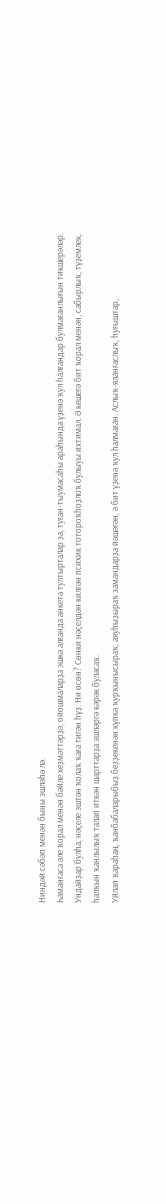Ниндәй сәбәп менән быны эшләһә лә.
Һаманғаса әле ҡорал менән бәйле хеҙмәттәрҙә, ойошмаларҙа эшкә алғанда анкета тултырталар ҙа, туған-тыумасаһы араһында үҙенә ҡул һалғандар булмағанлығын тикшерәләр. Ундайҙар булһа, нәҫеле эштән ҡолаҡ ҡаға тигән һүҙ. Ни өсөн? Сөнки нәҫелдән килгән психик тотороҡһоҙлоҡ булыуы ихтимал. Ә кешегә бит ҡорал менән, сабырлыҡ, түҙемлек, һалҡын ҡанлылыҡ талап иткән шарттарҙа эшләргә кәрәк буласаҡ.
Уйлап ҡараһаң, ҡанбабаларыбыҙ беҙҙекенән күпкә ҡурҡынысыраҡ, аяуһыҙыраҡ замандарҙа йәшәгән, ә бит үҙенә ҡул һалмаған. Аслыҡ-яланғаслыҡ, һуғыштар,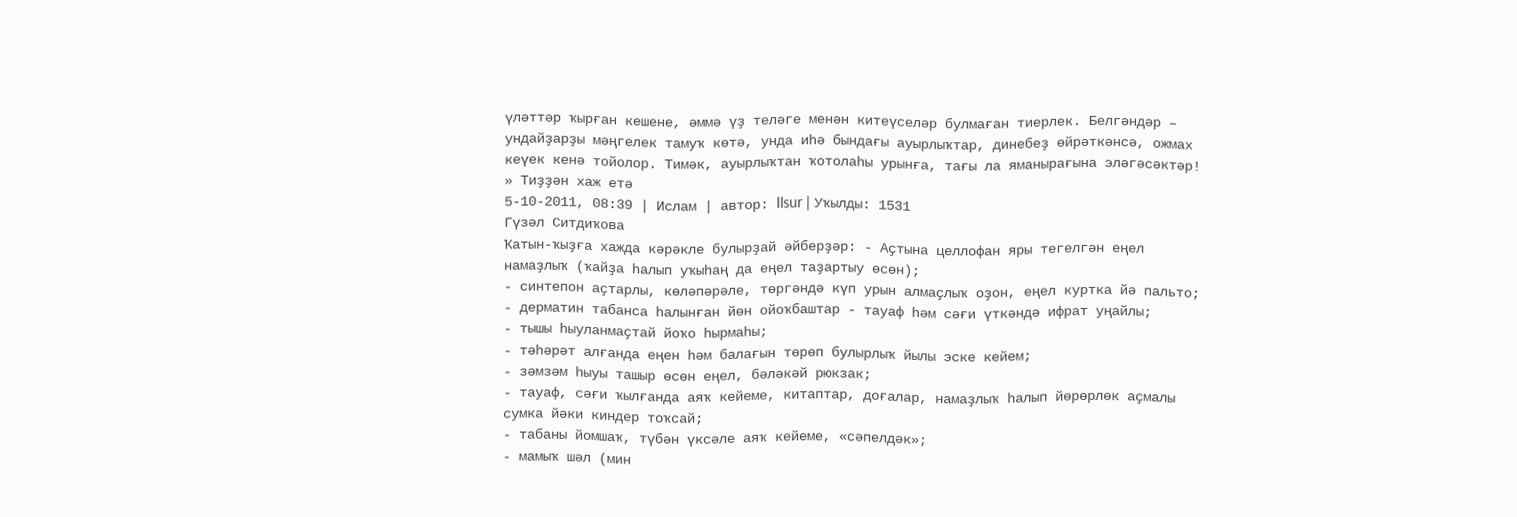үләттәр ҡырған кешене, әммә үҙ теләге менән китеүселәр булмаған тиерлек. Белгәндәр – ундайҙарҙы мәңгелек тамуҡ көтә, унда иһә бындағы ауырлыҡтар, динебеҙ өйрәткәнсә, ожмах кеүек кенә тойолор. Тимәк, ауырлыҡтан ҡотолаһы урынға, тағы ла яманырағына эләгәсәктәр!
» Тиҙҙән хаж етә
5-10-2011, 08:39 | Ислам | автор: Ilsur | Уҡылды: 1531
Гүзәл Ситдиҡова
Ҡатын-ҡыҙға хажда кәрәкле булырҙай әйберҙәр: - Аҫтына целлофан яры тегелгән еңел намаҙлыҡ (ҡайҙа һалып уҡыһаң да еңел таҙартыу өсөн);
- синтепон аҫтарлы, көләпәрәле, төргәндә күп урын алмаҫлыҡ оҙон, еңел куртка йә пальто;
- дерматин табанса һалынған йөн ойоҡбаштар - тауаф һәм сәғи үткәндә ифрат уңайлы;
- тышы һыуланмаҫтай йоҡо һырмаһы;
- тәһәрәт алғанда еңен һәм балағын төрөп булырлыҡ йылы эске кейем;
- зәмзәм һыуы ташыр өсөн еңел, бәләкәй рюкзак;
- тауаф, сәғи ҡылғанда аяҡ кейеме, китаптар, доғалар, намаҙлыҡ һалып йөрөрлөк аҫмалы сумка йәки киндер тоҡсай;
- табаны йомшаҡ, түбән үксәле аяҡ кейеме, «сәпелдәк»;
- мамыҡ шәл (мин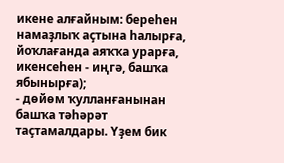икене алғайным: береһен намаҙлыҡ аҫтына һалырға, йоҡлағанда аяҡҡа урарға, икенсеһен - иңгә, башҡа ябынырға);
- дөйөм ҡулланғанынан башҡа тәһәрәт таҫтамалдары. Үҙем бик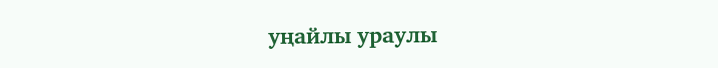уңайлы ураулы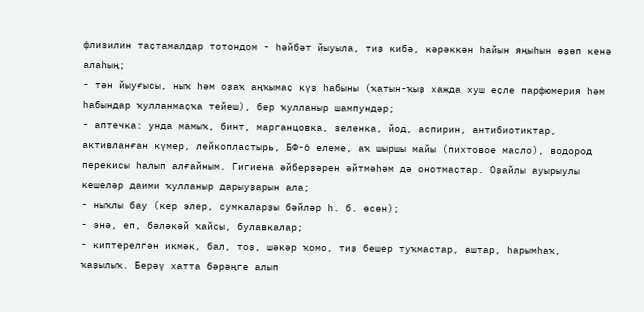флизилин таҫтамалдар тотондом - һәйбәт йыуыла, тиҙ кибә, кәрәккән һайын яңыһын өҙөп кенә алаһың;
- тән йыуғысы, ныҡ һәм оҙаҡ аңҡымаҫ күҙ һабыны (ҡатын-ҡыҙ хажда хуш еҫле парфюмерия һәм һабындар ҡулланмаҫҡа тейеш), бер ҡулланыр шампундәр;
- аптечка: унда мамыҡ, бинт, марганцовка, зеленка, йод, аспирин, антибиотиктар, активланған күмер, лейкопластырь, БФ-6 елеме, аҡ шыршы майы (пихтовое масло), водород перекисы һалып алғайным. Гигиена әйберҙәрен әйтмәһәм дә онотмаҫтар. Оҙайлы ауырыулы кешеләр даими ҡулланыр дарыуҙарын ала;
- ныҡлы бау (кер элер, сумкаларҙы бәйләр һ. б. өсөн);
- энә, еп, бәләкәй ҡайсы, булавкалар;
- киптерелгән икмәк, бал, тоҙ, шәкәр ҡомо, тиҙ бешер туҡмастар, аштар, һарымһаҡ, ҡаҙылыҡ. Берәү хатта бәрәңге алып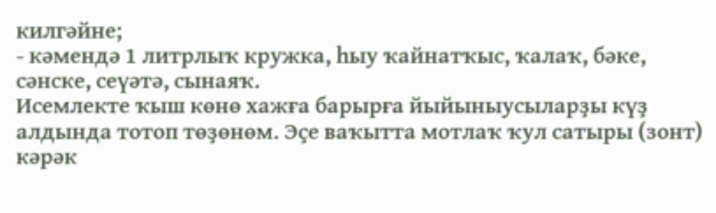килгәйне;
- кәмендә 1 литрлыҡ кружка, һыу ҡайнатҡыс, ҡалаҡ, бәке, сәнске, сеүәтә, сынаяҡ.
Исемлекте ҡыш көнө хажға барырға йыйыныусыларҙы күҙ алдында тотоп төҙөнөм. Эҫе ваҡытта мотлаҡ ҡул сатыры (зонт) кәрәк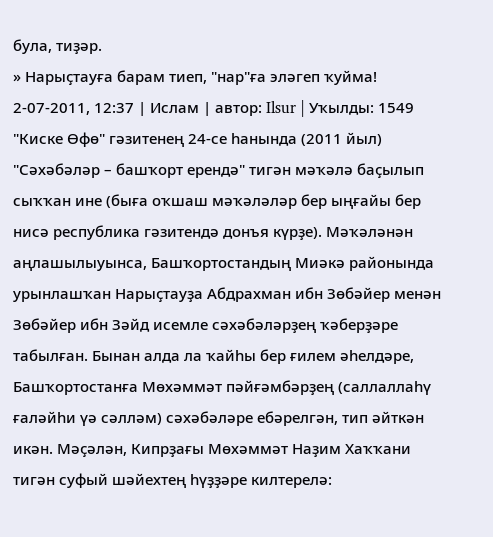була, тиҙәр.
» Нарыҫтауға барам тиеп, "нар"ға эләгеп ҡуйма!
2-07-2011, 12:37 | Ислам | автор: Ilsur | Уҡылды: 1549
"Киске Өфө" гәзитенең 24-се һанында (2011 йыл) "Сәхәбәләр – башҡорт ерендә" тигән мәҡәлә баҫылып сыҡҡан ине (быға оҡшаш мәҡәләләр бер ыңғайы бер нисә республика гәзитендә донъя күрҙе). Мәҡәләнән аңлашылыуынса, Башҡортостандың Миәкә районында урынлашҡан Нарыҫтауҙа Абдрахман ибн Зөбәйер менән Зөбәйер ибн Зәйд исемле сәхәбәләрҙең ҡәберҙәре табылған. Бынан алда ла ҡайһы бер ғилем әһелдәре, Башҡортостанға Мөхәммәт пәйғәмбәрҙең (саллаллаһү ғаләйһи үә сәлләм) сәхәбәләре ебәрелгән, тип әйткән икән. Мәҫәлән, Кипрҙағы Мөхәммәт Наҙим Хаҡҡани тигән суфый шәйехтең һүҙҙәре килтерелә: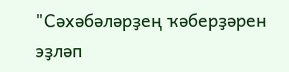"Сәхәбәләрҙең ҡәберҙәрен эҙләп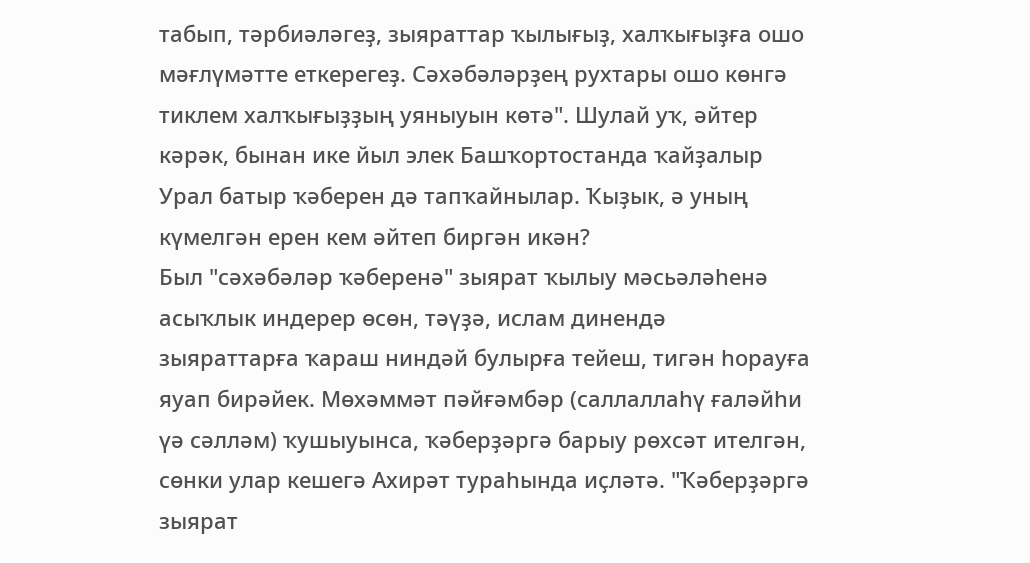табып, тәрбиәләгеҙ, зыяраттар ҡылығыҙ, халҡығыҙға ошо мәғлүмәтте еткерегеҙ. Сәхәбәләрҙең рухтары ошо көнгә тиклем халҡығыҙҙың уяныуын көтә". Шулай уҡ, әйтер кәрәк, бынан ике йыл элек Башҡортостанда ҡайҙалыр Урал батыр ҡәберен дә тапҡайнылар. Ҡыҙык, ә уның күмелгән ерен кем әйтеп биргән икән?
Был "сәхәбәләр ҡәберенә" зыярат ҡылыу мәсьәләһенә асыҡлык индерер өсөн, тәүҙә, ислам динендә зыяраттарға ҡараш ниндәй булырға тейеш, тигән һорауға яуап бирәйек. Мөхәммәт пәйғәмбәр (саллаллаһү ғаләйһи үә сәлләм) ҡушыуынса, ҡәберҙәргә барыу рөхсәт ителгән, сөнки улар кешегә Ахирәт тураһында иҫләтә. "Ҡәберҙәргә зыярат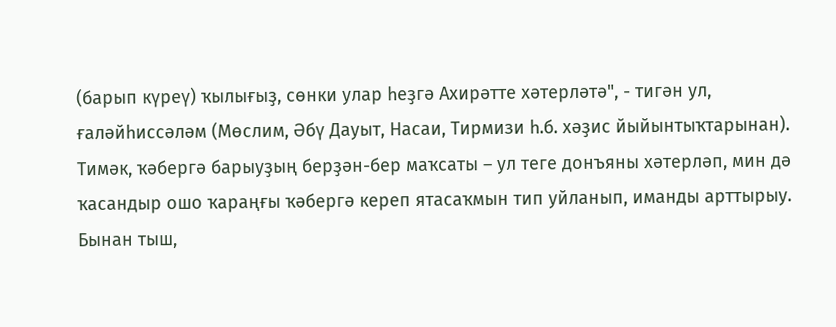(барып күреү) ҡылығыҙ, сөнки улар һеҙгә Ахирәтте хәтерләтә", - тигән ул, ғаләйһиссәләм (Мөслим, Әбү Дауыт, Насаи, Тирмизи һ.б. хәҙис йыйынтыҡтарынан).
Тимәк, ҡәбергә барыуҙың берҙән-бер маҡсаты – ул теге донъяны хәтерләп, мин дә ҡасандыр ошо ҡараңғы ҡәбергә кереп ятасаҡмын тип уйланып, иманды арттырыу. Бынан тыш,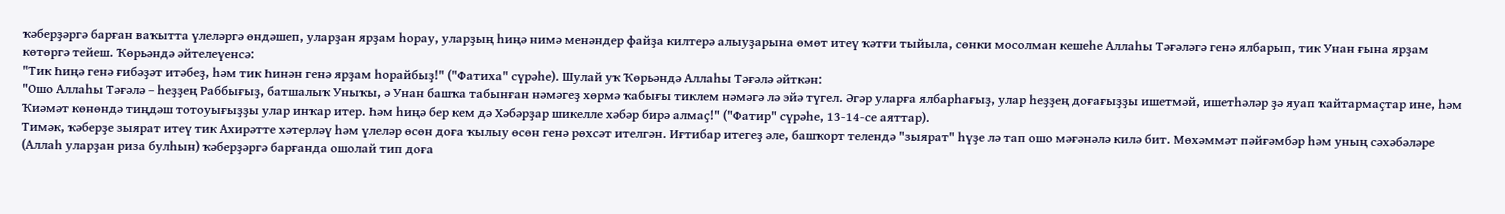ҡәберҙәргә барған ваҡытта үлеләргә өндәшеп, уларҙан ярҙам һорау, уларҙың һиңә нимә менәндер файҙа килтерә алыуҙарына өмөт итеү ҡәтғи тыйыла, сөнки мосолман кешеһе Аллаһы Тәғәләгә генә ялбарып, тик Унан ғына ярҙам көтөргә тейеш. Ҡөрьәндә әйтелеүенсә:
"Тик Һиңә генә ғибәҙәт итәбеҙ, һәм тик Һинән генә ярҙам һорайбыҙ!" ("Фатиха" сүрәһе). Шулай уҡ Ҡөрьәндә Аллаһы Тәғәлә әйткән:
"Ошо Аллаһы Тәғәлә – һеҙҙең Раббығыҙ, батшалыҡ Уныҡы, ә Унан башҡа табынған нәмәгеҙ хөрмә ҡабығы тиклем нәмәгә лә эйә түгел. Әгәр уларға ялбарһағыҙ, улар һеҙҙең доғағыҙҙы ишетмәй, ишетһәләр ҙә яуап ҡайтармаҫтар ине, һәм Ҡиәмәт көнөндә тиңдәш тотоуығыҙҙы улар инҡар итер. Һәм һиңә бер кем дә Хәбәрҙар шикелле хәбәр бирә алмаҫ!" ("Фатир" сүрәһе, 13-14-се аяттар).
Тимәк, ҡәберҙе зыярат итеү тик Ахирәтте хәтерләү һәм үлеләр өсөн доға ҡылыу өсөн генә рөхсәт ителгән. Иғтибар итегеҙ әле, башҡорт телендә "зыярат" һүҙе лә тап ошо мәғәнәлә килә бит. Мөхәммәт пәйғәмбәр һәм уның сәхәбәләре (Аллаһ уларҙан риза булһын) ҡәберҙәргә барғанда ошолай тип доға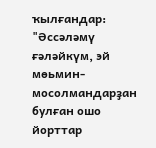ҡылғандар: "Әссәләмү ғәләйкүм, эй мөьмин-мосолмандарҙан булған ошо йорттар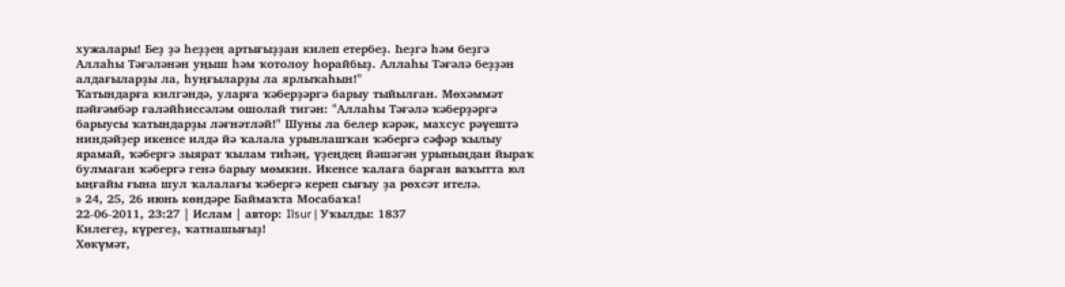хужалары! Беҙ ҙә һеҙҙең артығыҙҙан килеп етербеҙ. Һеҙгә һәм беҙгә Аллаһы Тәғәләнән уңыш һәм ҡотолоу һорайбыҙ. Аллаһы Тәғәлә беҙҙән алдағыларҙы ла, һуңғыларҙы ла ярлыҡаһын!"
Ҡатындарға килгәндә, уларға ҡәберҙәргә барыу тыйылған. Мөхәммәт пәйғәмбәр ғаләйһиссәләм ошолай тигән: "Аллаһы Тәғәлә ҡәберҙәргә барыусы ҡатындарҙы ләғнәтләй!" Шуны ла белер кәрәк, махсус рәүештә ниндәйҙер икенсе илдә йә ҡалала урынлашҡан ҡәбергә сәфәр ҡылыу ярамай, ҡәбергә зыярат ҡылам тиһәң, үҙеңдең йәшәгән урыныңдан йыраҡ булмаған ҡәбергә генә барыу мөмкин. Икенсе ҡалаға барған ваҡытта юл ыңғайы ғына шул ҡалалағы ҡәбергә кереп сығыу ҙа рөхсәт ителә.
» 24, 25, 26 июнь көндәре Баймаҡта Мосабаҡа!
22-06-2011, 23:27 | Ислам | автор: Ilsur | Уҡылды: 1837
Килегеҙ, күрегеҙ, ҡатнашығыҙ!
Хөкүмәт,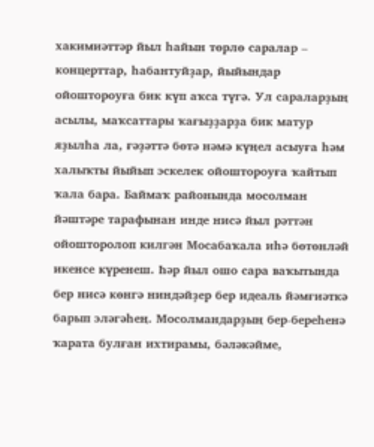хакимиәттәр йыл һайын төрлө саралар – концерттар, һабантуйҙар, йыйындар ойоштороуға бик күп аҡса түгә. Ул сараларҙың асылы, маҡсаттары ҡағыҙҙарҙа бик матур яҙылһа ла, ғәҙәттә бөтә нәмә күңел асыуға һәм халыҡты йыйып эскелек ойоштороуға ҡайтып ҡала бара. Баймаҡ районында мосолман йәштәре тарафынан инде нисә йыл рәттән ойошторолоп килгән Мосабаҡала иһә бөтөнләй икенсе күренеш. Һәр йыл ошо сара ваҡытында бер нисә көнгә ниндәйҙер бер идеаль йәмғиәткә барып эләгәһең. Мосолмандарҙың бер-береһенә ҡарата булған ихтирамы, бәләкәйме,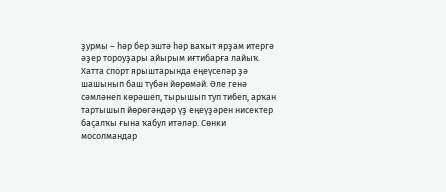ҙурмы – һәр бер эштә һәр ваҡыт ярҙам итергә әҙер тороуҙары айырым иғтибарға лайыҡ. Хатта спорт ярыштарында еңеүселәр ҙә шашынып баш түбән йөрөмәй. Әле генә сәмләнеп көрәшеп, тырышып туп тибеп, арҡан тартышып йөрөгәндәр үҙ еңеүҙәрен нисектер баҫалҡы ғына ҡабул итәләр. Сөнки мосолмандар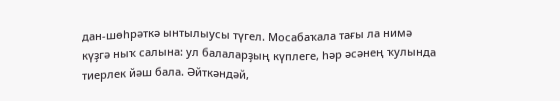дан-шөһрәткә ынтылыусы түгел. Мосабаҡала тағы ла нимә күҙгә ныҡ салына: ул балаларҙың күплеге, һәр әсәнең ҡулында тиерлек йәш бала. Әйткәндәй,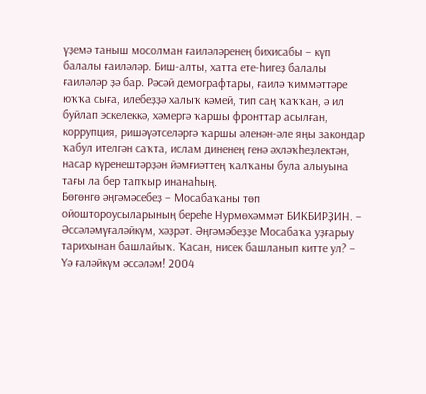үҙемә таныш мосолман ғаиләләренең бихисабы – күп балалы ғаиләләр. Биш-алты, хатта ете-һигеҙ балалы ғаиләләр ҙә бар. Рәсәй демографтары, ғаилә ҡиммәттәре юҡҡа сыға, илебеҙҙә халыҡ кәмей, тип саң ҡаҡҡан, ә ил буйлап эскелеккә, хәмергә ҡаршы фронттар асылған, коррупция, ришәүәтселәргә ҡаршы әленән-әле яңы закондар ҡабул ителгән саҡта, ислам диненең генә әхләҡһеҙлектән, насар күренештәрҙән йәмғиәттең ҡалҡаны була алыуына тағы ла бер тапҡыр инанаһың.
Бөгөнгө әңгәмәсебеҙ – Мосабаҡаны төп ойоштороусыларының береһе Нурмөхәммәт БИКБИРҘИН. – Әссәләмүғаләйкүм, хәҙрәт. Әңгәмәбеҙҙе Мосабаҡа уҙғарыу тарихынан башлайыҡ. Ҡасан, нисек башланып китте ул? – Үә ғаләйкүм әссәләм! 2004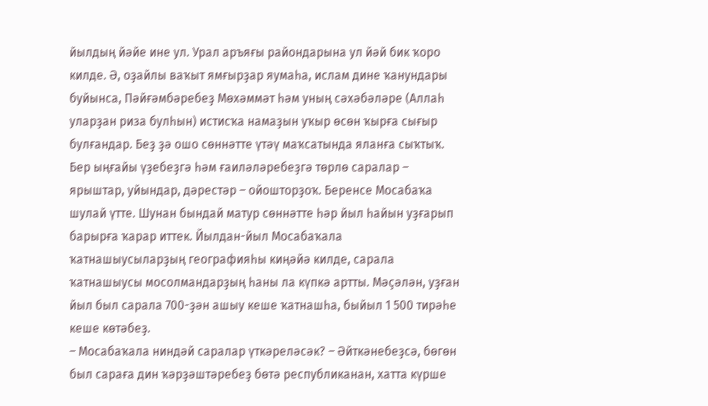йылдың йәйе ине ул. Урал аръяғы райондарына ул йәй бик ҡоро килде. Ә, оҙайлы ваҡыт ямғырҙар яумаһа, ислам дине ҡанундары буйынса, Пәйғәмбәребеҙ Мөхәммәт һәм уның сәхәбәләре (Аллаһ уларҙан риза булһын) истисҡа намаҙын уҡыр өсөн ҡырға сығыр булғандар. Беҙ ҙә ошо сөннәтте үтәү маҡсатында яланға сыҡтыҡ. Бер ыңғайы үҙебеҙгә һәм ғаиләләребеҙгә төрлө саралар – ярыштар, уйындар, дәрестәр – ойошторҙоҡ. Беренсе Мосабаҡа шулай үтте. Шунан бындай матур сөннәтте һәр йыл һайын уҙғарып барырға ҡарар иттек. Йылдан-йыл Мосабаҡала ҡатнашыусыларҙың географияһы киңәйә килде, сарала ҡатнашыусы мосолмандарҙың һаны ла күпкә артты. Мәҫәлән, уҙған йыл был сарала 700-ҙән ашыу кеше ҡатнашһа, быйыл 1 500 тирәһе кеше көтәбеҙ.
– Мосабаҡала ниндәй саралар үткәреләсәк? – Әйткәнебеҙсә, бөгөн был сараға дин ҡәрҙәштәребеҙ бөтә республиканан, хатта күрше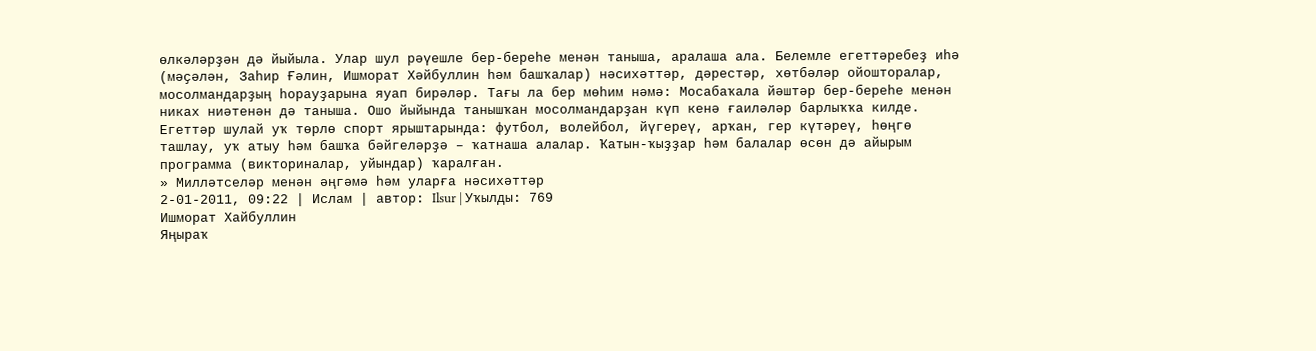өлкәләрҙән дә йыйыла. Улар шул рәүешле бер-береһе менән таныша, аралаша ала. Белемле егеттәребеҙ иһә (мәҫәлән, Заһир Ғәлин, Ишморат Хәйбуллин һәм башҡалар) нәсихәттәр, дәрестәр, хөтбәләр ойошторалар, мосолмандарҙың һорауҙарына яуап бирәләр. Тағы ла бер мөһим нәмә: Мосабаҡала йәштәр бер-береһе менән никах ниәтенән дә таныша. Ошо йыйында танышҡан мосолмандарҙан күп кенә ғаиләләр барлыҡҡа килде. Егеттәр шулай уҡ төрлө спорт ярыштарында: футбол, волейбол, йүгереү, арҡан, гер күтәреү, һөңгө ташлау, уҡ атыу һәм башҡа бәйгеләрҙә – ҡатнаша алалар. Ҡатын-ҡыҙҙар һәм балалар өсөн дә айырым программа (викториналар, уйындар) ҡаралған.
» Милләтселәр менән әңгәмә һәм уларға нәсихәттәр
2-01-2011, 09:22 | Ислам | автор: Ilsur | Уҡылды: 769
Ишморат Хайбуллин
Яңыраҡ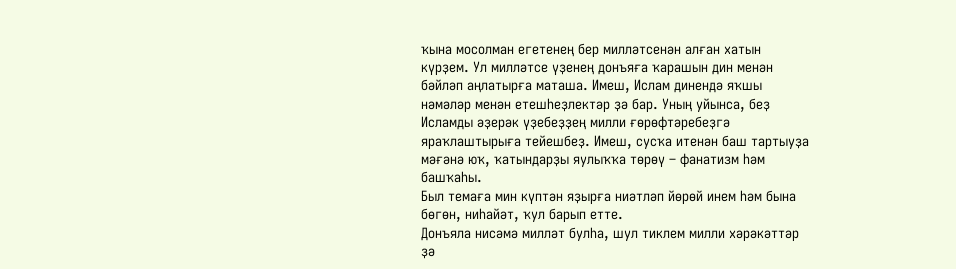ҡына мосолман егетенең бер милләтсенән алған хатын күрҙем. Ул милләтсе үҙенең донъяға ҡарашын дин менән бәйләп аңлатырға маташа. Имеш, Ислам динендә яҡшы нәмәләр менән етешһеҙлектәр ҙә бар. Уның уйынса, беҙ Исламды әҙерәк үҙебеҙҙең милли ғөрөфтәребеҙгә яраҡлаштырыға тейешбеҙ. Имеш, сусҡа итенән баш тартыуҙа мәғәнә юҡ, ҡатындарҙы яулыҡҡа төрөү – фанатизм һәм башҡаһы.
Был темаға мин күптән яҙырға ниәтләп йөрөй инем һәм бына бөгөн, ниһайәт, ҡул барып етте.
Донъяла нисәмә милләт булһа, шул тиклем милли хәрәкәттәр ҙә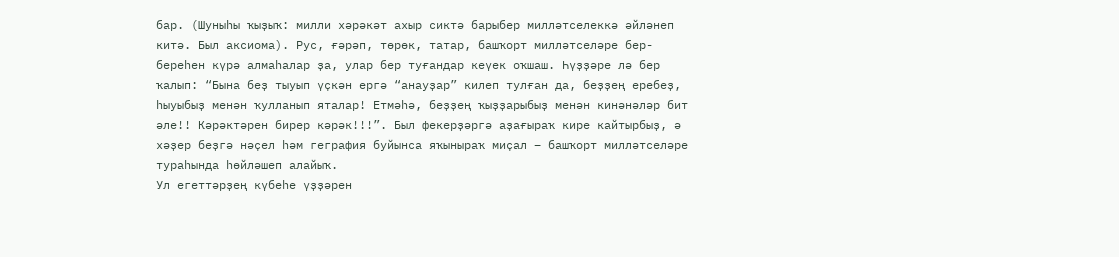бар. (Шуныһы ҡыҙыҡ: милли хәрәкәт ахыр сиктә барыбер милләтселеккә әйләнеп китә. Был аксиома). Рус, ғәрәп, төрөк, татар, башҡорт милләтселәре бер-береһен күрә алмаһалар ҙа, улар бер туғандар кеүек оҡшаш. Һүҙҙәре лә бер ҡалып: “Бына беҙ тыуып үҫкән ергә “анауҙар” килеп тулған да, беҙҙең еребеҙ, һыуыбыҙ менән ҡулланып яталар! Етмәһә, беҙҙең ҡыҙҙарыбыҙ менән кинәнәләр бит әле!! Кәрәктәрен бирер кәрәк!!!”. Был фекерҙәргә аҙағыраҡ кире кайтырбыҙ, ә хәҙер беҙгә нәҫел һәм геграфия буйынса яҡыныраҡ миҫал – башҡорт милләтселәре тураһында һөйләшеп алайыҡ.
Ул егеттәрҙең күбеһе үҙҙәрен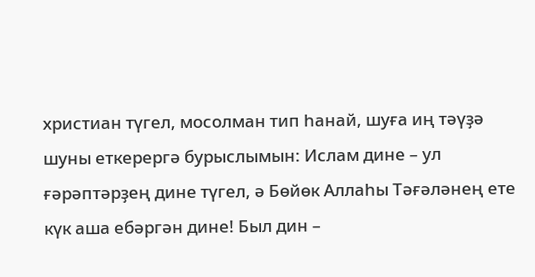христиан түгел, мосолман тип һанай, шуға иң тәүҙә шуны еткерергә бурыслымын: Ислам дине – ул ғәрәптәрҙең дине түгел, ә Бөйөк Аллаһы Тәғәләнең ете күк аша ебәргән дине! Был дин –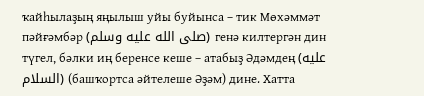ҡайһылаҙың яңылыш уйы буйынса – тик Мөхәммәт пәйғәмбәр (صلى الله عليه وسلم) генә килтергән дин түгел, бәлки иң беренсе кеше – атабыҙ Әдәмдең (عليه السلام) (башҡортса әйтелеше Әҙәм) дине. Хатта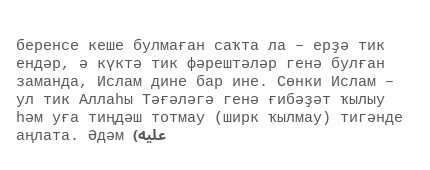беренсе кеше булмаған саҡта ла – ерҙә тик ендәр, ә күктә тик фәрештәләр генә булған заманда, Ислам дине бар ине. Сөнки Ислам – ул тик Аллаһы Тәғәләгә генә ғибәҙәт ҡылыу һәм уға тиңдәш тотмау (ширк ҡылмау) тигәнде аңлата. Әдәм (عليه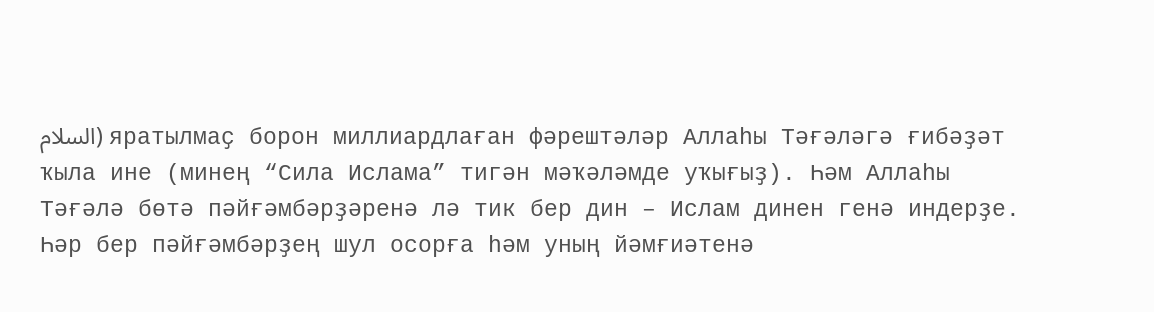السلام) яратылмаҫ борон миллиардлаған фәрештәләр Аллаһы Тәғәләгә ғибәҙәт ҡыла ине (минең “Сила Ислама” тигән мәҡәләмде уҡығыҙ). Һәм Аллаһы Тәғәлә бөтә пәйғәмбәрҙәренә лә тик бер дин – Ислам динен генә индерҙе. Һәр бер пәйғәмбәрҙең шул осорға һәм уның йәмғиәтенә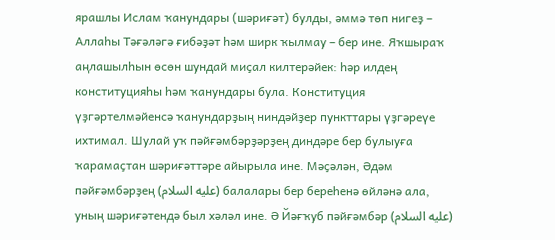ярашлы Ислам ҡанундары (шәриғәт) булды, әммә төп нигеҙ – Аллаһы Тәғәләгә ғибәҙәт һәм ширк ҡылмау – бер ине. Яҡшыраҡ аңлашылһын өсөн шундай миҫал килтерәйек: һәр илдең конституцияһы һәм ҡанундары була. Конституция үҙгәртелмәйенсә ҡанундарҙың ниндәйҙер пункттары үҙгәреүе ихтимал. Шулай уҡ пәйғәмбәрҙәрҙең диндәре бер булыуға ҡарамаҫтан шәриғәттәре айырыла ине. Мәҫәлән, Әдәм пәйғәмбәрҙең (عليه السلام) балалары бер береһенә өйләнә ала, уның шәриғәтендә был хәләл ине. Ә Йәғҡуб пәйғәмбәр (عليه السلام)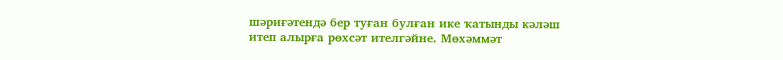шәриғәтендә бер туған булған ике ҡатынды кәләш итеп алырға рөхсәт ителгәйне. Мөхәммәт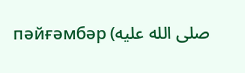пәйғәмбәр (صلى الله عليه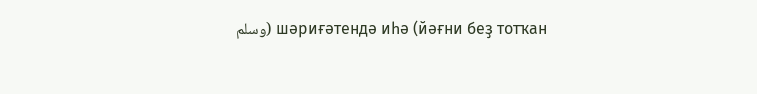وسلم) шәриғәтендә иһә (йәғни беҙ тотҡан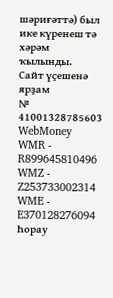шәриғәттә) был ике күренеш тә хәрәм ҡылынды.
Сайт үҫешенә ярҙам
№ 41001328785603
WebMoney
WMR - R899645810496
WMZ - Z253733002314
WME - E370128276094
Һорау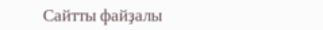Сайтты файҙалы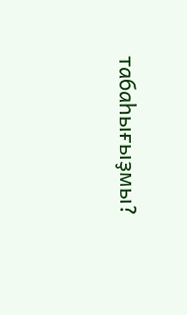табаһығыҙмы?